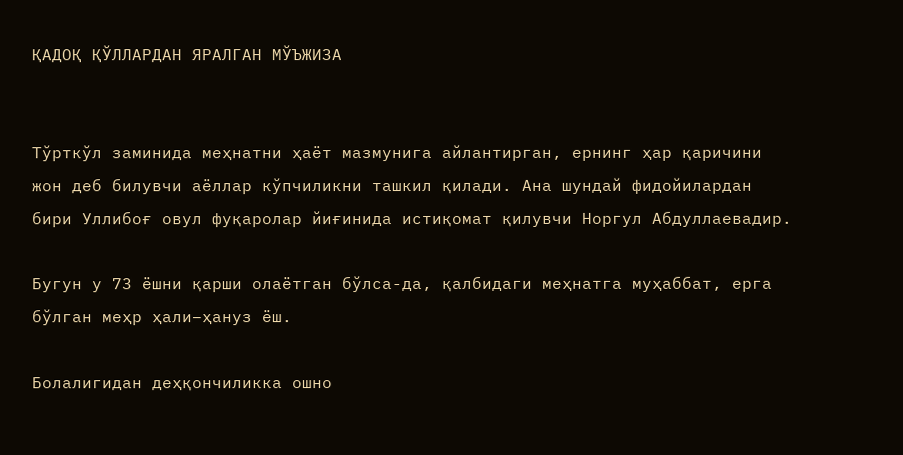ҚАДОҚ ҚЎЛЛАРДАН ЯРАЛГАН МЎЪЖИЗА


Тўрткўл заминида меҳнатни ҳаёт мазмунига айлантирган, ернинг ҳар қаричини жон деб билувчи аёллар кўпчиликни ташкил қилади. Ана шундай фидойилардан бири Уллибоғ овул фуқаролар йиғинида истиқомат қилувчи Норгул Абдуллаевадир.

Бугун у 73 ёшни қарши олаётган бўлса-да, қалбидаги меҳнатга муҳаббат, ерга бўлган меҳр ҳали–ҳануз ёш.

Болалигидан деҳқончиликка ошно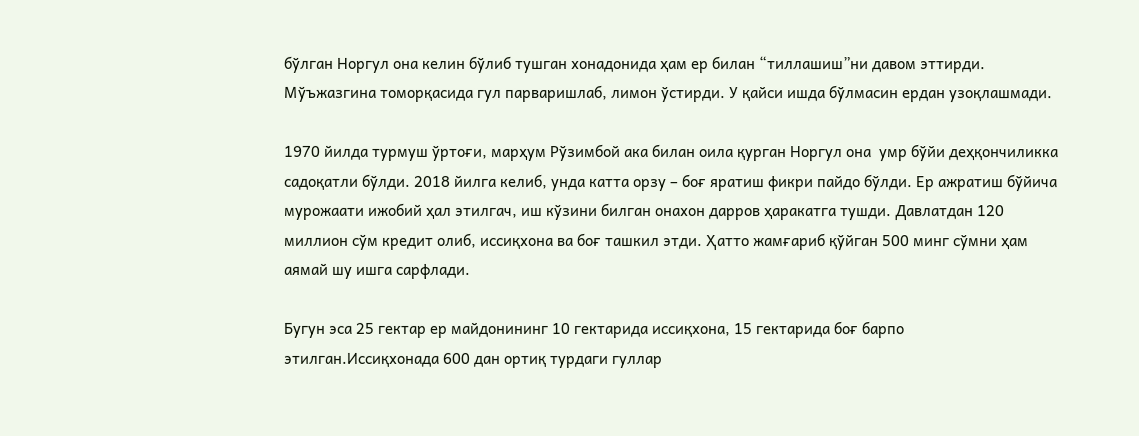бўлган Норгул она келин бўлиб тушган хонадонида ҳам ер билан “тиллашиш”ни давом эттирди. Мўъжазгина томорқасида гул парваришлаб, лимон ўстирди. У қайси ишда бўлмасин ердан узоқлашмади.

1970 йилда турмуш ўртоғи, марҳум Рўзимбой ака билан оила қурган Норгул она  умр бўйи деҳқончиликка садоқатли бўлди. 2018 йилга келиб, унда катта орзу – боғ яратиш фикри пайдо бўлди. Ер ажратиш бўйича мурожаати ижобий ҳал этилгач, иш кўзини билган онахон дарров ҳаракатга тушди. Давлатдан 120 миллион сўм кредит олиб, иссиқхона ва боғ ташкил этди. Ҳатто жамғариб қўйган 500 минг сўмни ҳам аямай шу ишга сарфлади.

Бугун эса 25 гектар ер майдонининг 10 гектарида иссиқхона, 15 гектарида боғ барпо этилган.Иссиқхонада 600 дан ортиқ турдаги гуллар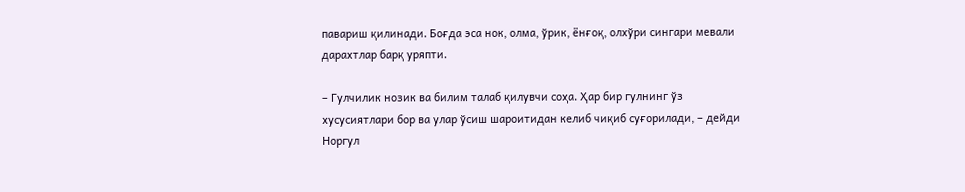павариш қилинади. Боғда эса нок, олма, ўрик, ёнғоқ, олхўри сингари мевали дарахтлар барқ уряпти.

– Гулчилик нозик ва билим талаб қилувчи соҳа. Ҳар бир гулнинг ўз хусусиятлари бор ва улар ўсиш шароитидан келиб чиқиб суғорилади, – дейди Норгул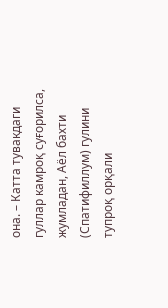она. – Катта тувакдаги гуллар камроқ суғорилса, жумладан, Аёл бахти (Спатифиллум) гулини тупроқ орқали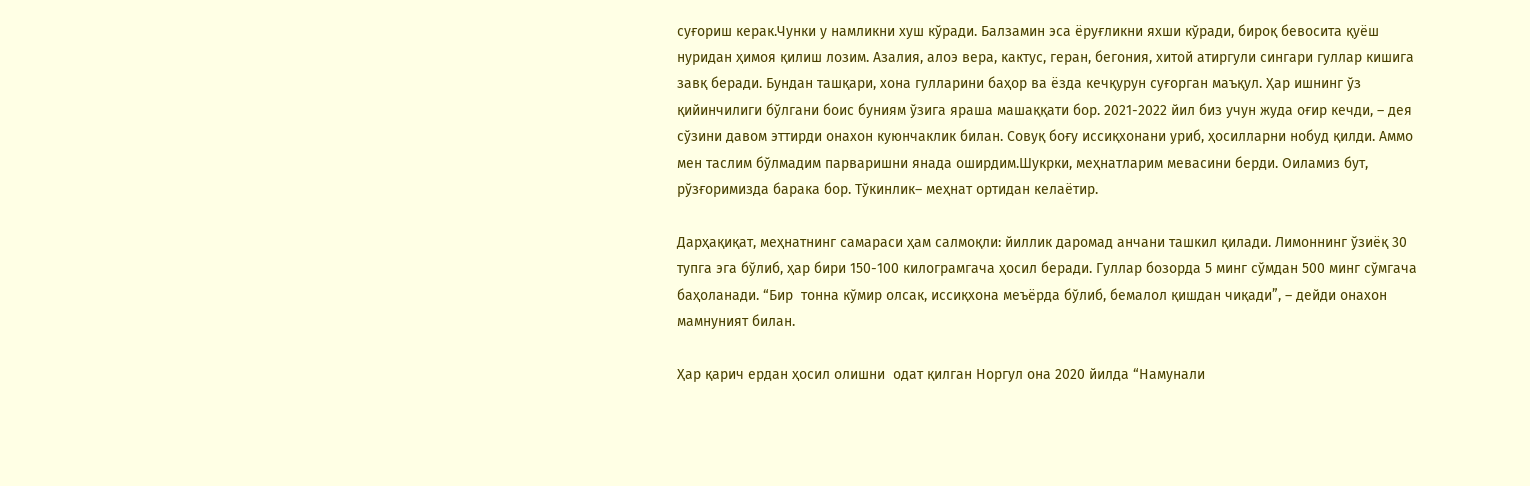суғориш керак.Чунки у намликни хуш кўради. Балзамин эса ёруғликни яхши кўради, бироқ бевосита қуёш нуридан ҳимоя қилиш лозим. Азалия, алоэ вера, кактус, геран, бегония, хитой атиргули сингари гуллар кишига завқ беради. Бундан ташқари, хона гулларини баҳор ва ёзда кечқурун суғорган маъқул. Ҳар ишнинг ўз қийинчилиги бўлгани боис буниям ўзига яраша машаққати бор. 2021-2022 йил биз учун жуда оғир кечди, – дея сўзини давом эттирди онахон куюнчаклик билан. Совуқ боғу иссиқхонани уриб, ҳосилларни нобуд қилди. Аммо мен таслим бўлмадим парваришни янада оширдим.Шукрки, меҳнатларим мевасини берди. Оиламиз бут, рўзғоримизда барака бор. Тўкинлик– меҳнат ортидан келаётир.

Дарҳақиқат, меҳнатнинг самараси ҳам салмоқли: йиллик даромад анчани ташкил қилади. Лимоннинг ўзиёқ 30 тупга эга бўлиб, ҳар бири 150-100 килограмгача ҳосил беради. Гуллар бозорда 5 минг сўмдан 500 минг сўмгача баҳоланади. “Бир  тонна кўмир олсак, иссиқхона меъёрда бўлиб, бемалол қишдан чиқади”, – дейди онахон мамнуният билан.

Ҳар қарич ердан ҳосил олишни  одат қилган Норгул она 2020 йилда “Намунали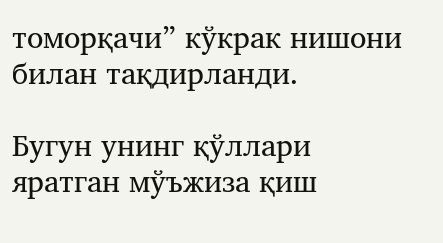томорқачи” кўкрак нишони билан тақдирланди.

Бугун унинг қўллари яратган мўъжиза қиш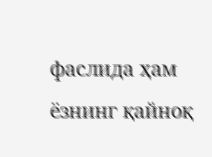фаслида ҳам ёзнинг қайноқ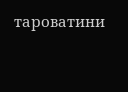тароватини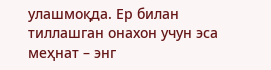улашмоқда. Ер билан тиллашган онахон учун эса меҳнат – энг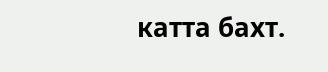катта бахт.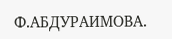Ф.АБДУРАИМОВА.